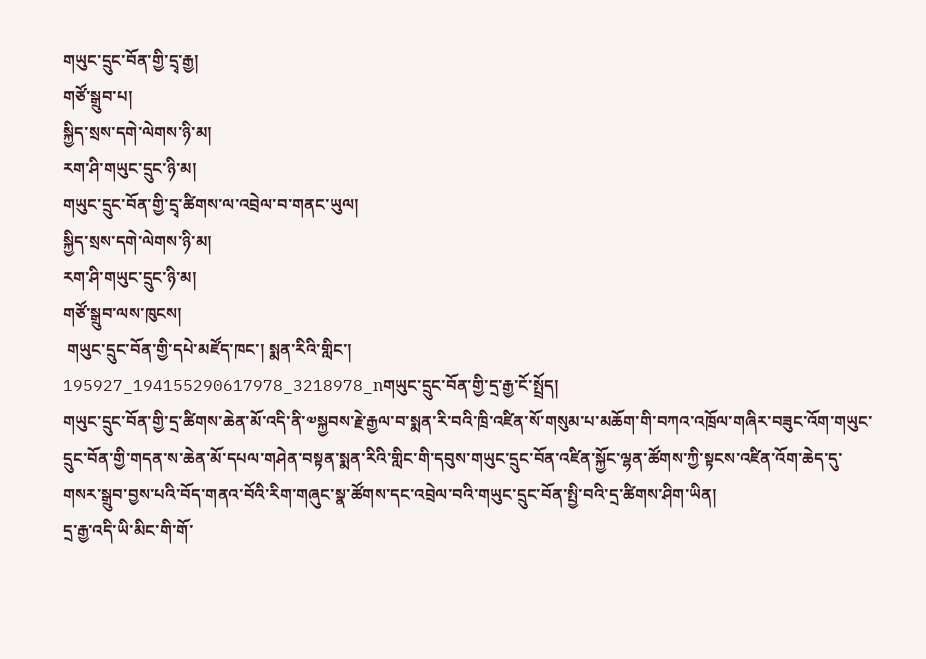གཡུང་དྲུང་བོན་གྱི་དྲྭ་རྒྱ།
གཙོ་སྒྲུབ་པ།
སྐྱིད་སྲས་དགེ་ལེགས་ཉི་མ།
རག་ཤི་གཡུང་དྲུང་ཉི་མ།
གཡུང་དྲུང་བོན་གྱི་དྲྭ་ཚིགས་ལ་འབྲེལ་བ་གནང་ཡུལ།
སྐྱིད་སྲས་དགེ་ལེགས་ཉི་མ།
རག་ཤི་གཡུང་དྲུང་ཉི་མ།
གཙོ་སྒྲུབ་ལས་ཁུངས།
 གཡུང་དྲུང་བོན་གྱི་དཔེ་མཛོད་ཁང་། སྨན་རིའི་གླིང་།
195927_194155290617978_3218978_nགཡུང་དྲུང་བོན་གྱི་དྲ་རྒྱ་ངོ་སྤྲོད།
གཡུང་དྲུང་བོན་གྱི་དྲ་ཚིགས་ཆེན་མོ་འདི་ནི་༧སྐྱབས་རྗེ་རྒྱལ་བ་སྨན་རི་བའི་ཁྲི་འཛིན་སོ་གསུམ་པ་མཆོག་གི་བཀའ་འཁྲོལ་གཞིར་བཟུང་འོག་གཡུང་དྲུང་བོན་གྱི་གདན་ས་ཆེན་མོ་དཔལ་གཤེན་བསྟན་སྨན་རིའི་གླིང་གི་དབུས་གཡུང་དྲུང་བོན་འཛིན་སྐྱོང་ལྷན་ཚོགས་ཀྱི་སྟངས་འཛིན་འོག་ཆེད་དུ་གསར་སྒྲུབ་བྱས་པའི་བོད་གནའ་བོའི་རིག་གཞུང་སྣ་ཚོགས་དང་འབྲེལ་བའི་གཡུང་དྲུང་བོན་སྤྱི་བའི་དྲ་ཚིགས་ཤིག་ཡིན།
དྲ་རྒྱ་འདི་ཡི་མིང་གི་གོ་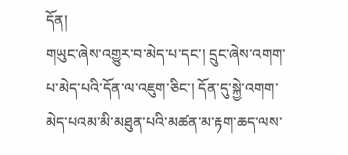དོན།
གཡུང་ཞེས་འགྱུར་བ་མེད་པ་དང་། དྲུང་ཞེས་འགག་པ་མེད་པའི་དོན་ལ་འཇུག་ཅིང་། དོན་དུ་སྐྱེ་འགག་མེད་པའམ་མི་མཐུན་པའི་མཚན་མ་རྟག་ཆད་ལས་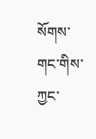སོགས་གང་གིས་ཀྱང་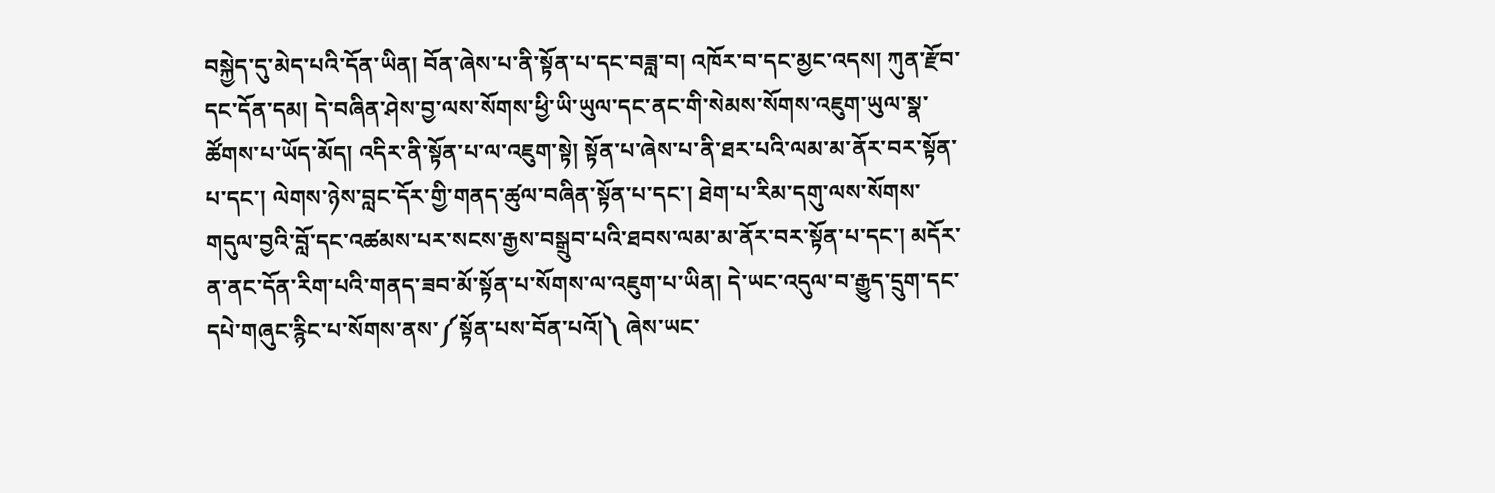བསྐྱེད་དུ་མེད་པའི་དོན་ཡིན། བོན་ཞེས་པ་ནི་སྟོན་པ་དང་བཟླ་བ། འཁོར་བ་དང་མྱང་འདས། ཀུན་རྫོབ་དང་དོན་དམ། དེ་བཞིན་ཤེས་བྱ་ལས་སོགས་ཕྱི་ཡི་ཡུལ་དང་ནང་གི་སེམས་སོགས་འཇུག་ཡུལ་སྣ་ཚོགས་པ་ཡོད་མོད། འདིར་ནི་སྟོན་པ་ལ་འཇུག་སྟེ། སྟོན་པ་ཞེས་པ་ནི་ཐར་པའི་ལམ་མ་ནོར་བར་སྟོན་པ་དང་། ལེགས་ཉེས་བླང་དོར་གྱི་གནད་ཚུལ་བཞིན་སྟོན་པ་དང་། ཐེག་པ་རིམ་དགུ་ལས་སོགས་གདུལ་བྱའི་བློ་དང་འཚམས་པར་སངས་རྒྱས་བསྒྲུབ་པའི་ཐབས་ལམ་མ་ནོར་བར་སྟོན་པ་དང་། མདོར་ན་ནང་དོན་རིག་པའི་གནད་ཟབ་མོ་སྟོན་པ་སོགས་ལ་འཇུག་པ་ཡིན། དེ་ཡང་འདུལ་བ་རྒྱུད་དྲུག་དང་དཔེ་གཞུང་རྙིང་པ་སོགས་ནས་༼སྟོན་པས་བོན་པའོ།༽ ཞེས་ཡང་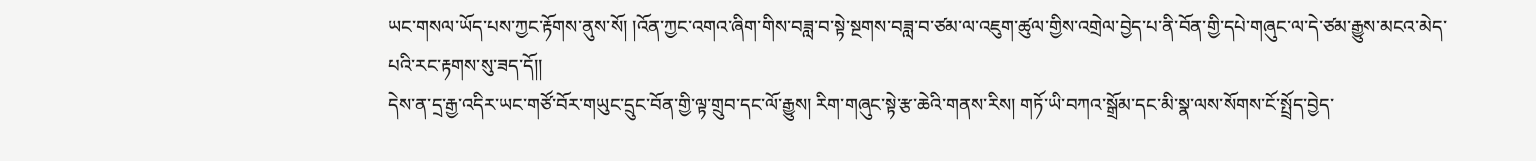ཡང་གསལ་ཡོད་པས་ཀྱང་རྟོགས་ནུས་སོ། །འོན་ཀྱང་འགའ་ཞིག་གིས་བཟླ་བ་སྟེ་སྔགས་བཟླ་བ་ཙམ་ལ་འཇུག་ཚུལ་གྱིས་འགྲེལ་བྱེད་པ་ནི་བོན་གྱི་དཔེ་གཞུང་ལ་དེ་ཙམ་རྒྱུས་མངའ་མེད་པའི་རང་རྟགས་སུ་ཟད་དོ།།
དེས་ན་དྲ་རྒྱ་འདིར་ཡང་གཙོ་བོར་གཡུང་དྲུང་བོན་གྱི་ལྟ་གྲུབ་དང་ལོ་རྒྱུས། རིག་གཞུང་སྟེ་རྩ་ཆེའི་གནས་རིས། གཏོ་ཡི་བཀའ་སྒྲོམ་དང་མི་སྣ་ལས་སོགས་ངོ་སྤྲོད་བྱེད་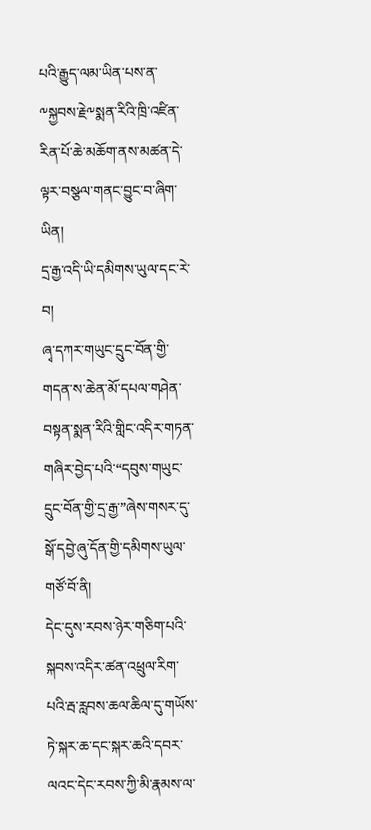པའི་རྒྱུད་ལམ་ཡིན་པས་ན་༸སྐྱབས་རྗེ༸སྨན་རིའི་ཁྲི་འཛིན་རིན་པོ་ཆེ་མཆོག་ནས་མཚན་དེ་ལྟར་བསྩལ་གནང་བྱུང་བ་ཞིག་ཡིན།
དྲ་རྒྱ་འདི་ཡི་དམིགས་ཡུལ་དང་རེ་བ།
ཞྭ་དཀར་གཡུང་དྲུང་བོན་གྱི་གདན་ས་ཆེན་མོ་དཔལ་གཤེན་བསྟན་སྨན་རིའི་གླིང་འདིར་གཏན་གཞིར་བྱེད་པའི་“དབུས་གཡུང་དྲུང་བོན་གྱི་དྲ་རྒྱ་”ཞེས་གསར་དུ་སྒོ་དབྱེ་ཞུ་དོན་གྱི་དམིགས་ཡུལ་གཙོ་བོ་ནི།
དེང་དུས་རབས་ཉེར་གཅིག་པའི་སྐབས་འདིར་ཚན་འཕྲུལ་རིག་པའི་རྦ་རླབས་ཆལ་ཆིལ་དུ་གཡོས་ཏེ་སྐར་ཆ་དང་སྐར་ཆའི་དབར་ལའང་དེང་རབས་ཀྱི་མི་རྣམས་ལ་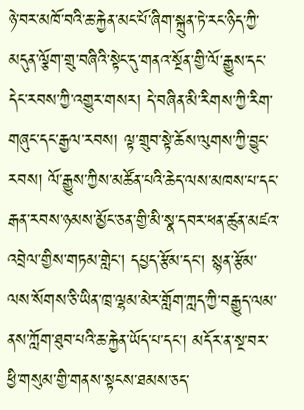ཉེ་བར་མཁོ་བའི་ཆ་རྐྱེན་མང་པོ་ཞིག་སྐྲུན་ཏེ་རང་ཉིད་ཀྱི་མདུན་ལྕོག་གྲུ་བཞིའི་སྟེང་དུ་གནའ་སྔོན་གྱི་ལོ་རྒྱུས་དང་དེང་རབས་ཀྱི་འགྱུར་གསར། དེ་བཞིན་མི་རིགས་ཀྱི་རིག་གཞུང་དང་རྒྱལ་རབས། ལྟ་གྲུབ་སྟེ་ཆོས་ལུགས་ཀྱི་བྱུང་རབས། ལོ་རྒྱུས་ཀྱིས་མཚོན་པའི་ཆེད་ལས་མཁས་པ་དང་རྒན་རབས་ཉམས་མྱོང་ཅན་གྱི་མི་སྣ་དབར་ཕན་ཚུན་མཛའ་འབྲེལ་གྱིས་གཏམ་གླེང་། དཔྱད་རྩོམ་དང་། སྙན་རྩོམ་ལས་སོགས་ཅི་ཡིན་ཁྲ་ལྷམ་མེར་གློག་ཀླད་ཀྱི་བརྒྱུད་ལམ་ནས་ཀློག་ཐུབ་པའི་ཆ་རྐྱེན་ཡོད་པ་དང་། མདོར་ན་སྔ་བར་ཕྱི་གསུམ་གྱི་གནས་སྟངས་ཐམས་ཅད་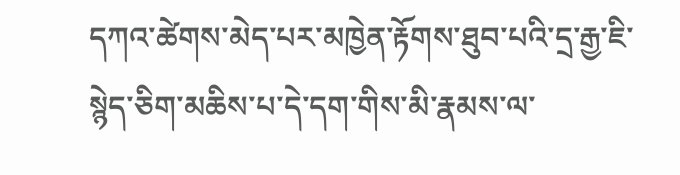དཀའ་ཚེགས་མེད་པར་མཁྱེན་རྟོགས་ཐུབ་པའི་དྲ་རྒྱ་ཇི་སྙེད་ཅིག་མཆིས་པ་དེ་དག་གིས་མི་རྣམས་ལ་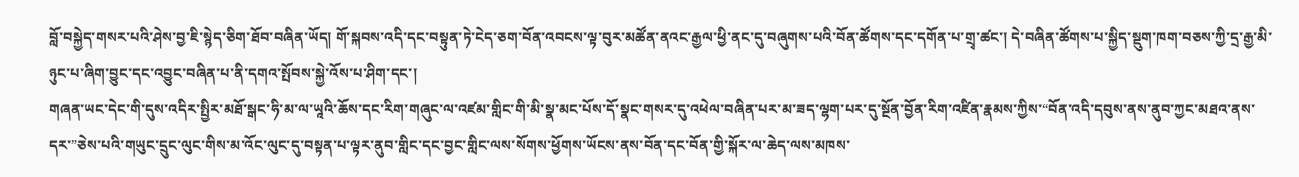བློ་བསྐྱེད་གསར་པའི་ཤེས་བྱ་ཇི་སྙེད་ཅིག་ཐོབ་བཞིན་ཡོད། གོ་སྐབས་འདི་དང་བསྟུན་ཏེ་ངེད་ཅག་བོན་འབངས་ལྟ་བུར་མཚོན་ནའང་རྒྱལ་ཕྱི་ནང་དུ་བཞུགས་པའི་བོན་ཚོགས་དང་དགོན་པ་གྲྭ་ཚང་། དེ་བཞིན་ཚོགས་པ་སྐྱིད་སྡུག་ཁག་བཅས་ཀྱི་དྲ་རྒྱ་མི་ཉུང་པ་ཞིག་བྱུང་དང་འབྱུང་བཞིན་པ་ནི་དགའ་སྤོབས་སྐྱེ་འོས་པ་ཤིག་དང་།
གཞན་ཡང་དེང་གི་དུས་འདིར་སྤྱིར་མཐོ་སྒང་ཧི་མ་ལ་ཡཱའི་ཆོས་དང་རིག་གཞུང་ལ་འཛམ་གླིང་གི་མི་སྣ་མང་པོས་དོ་སྣང་གསར་དུ་འཕེལ་བཞིན་པར་མ་ཟད་ལྷག་པར་དུ་སྔོན་བྱོན་རིག་འཛིན་རྣམས་ཀྱིས་“བོན་འདི་དབུས་ནས་ནུབ་ཀྱང་མཐའ་ནས་དར་”ཅེས་པའི་གཡུང་དྲུང་ལུང་གིས་མ་འོང་ལུང་དུ་བསྟན་པ་ལྟར་ནུབ་གླིང་དང་བྱང་གླིང་ལས་སོགས་ཕྱོགས་ཡོངས་ནས་བོན་དང་བོན་གྱི་སྐོར་ལ་ཆེད་ལས་མཁས་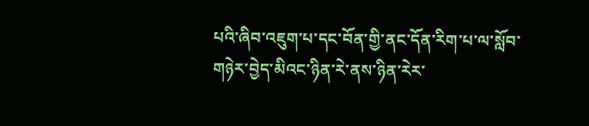པའི་ཞིབ་འཇུག་པ་དང་བོན་གྱི་ནང་དོན་རིག་པ་ལ་སློབ་གཉེར་བྱེད་མིའང་ཉིན་རེ་ནས་ཉིན་རེར་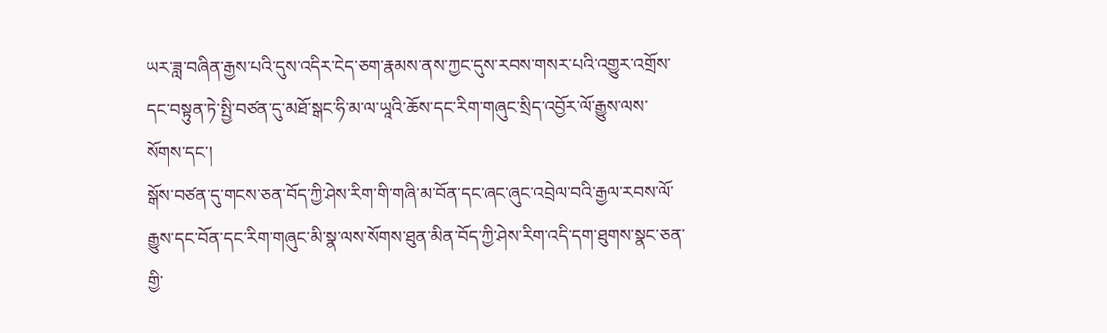ཡར་ཟླ་བཞིན་རྒྱས་པའི་དུས་འདིར་ངེད་ཅག་རྣམས་ནས་ཀྱང་དུས་རབས་གསར་པའི་འགྱུར་འགྲོས་དང་བསྟུན་ཏེ་སྤྱི་བཙན་དུ་མཐོ་སྒང་ཧི་མ་ལ་ཡཱའི་ཆོས་དང་རིག་གཞུང་སྲིད་འབྱོར་ལོ་རྒྱུས་ལས་སོགས་དང་།
སྒོས་བཙན་དུ་གངས་ཅན་བོད་ཀྱི་ཤེས་རིག་གི་གཞི་མ་བོན་དང་ཞང་ཞུང་འབྲེལ་བའི་རྒྱལ་རབས་ལོ་རྒྱུས་དང་བོན་དང་རིག་གཞུང་མི་སྣ་ལས་སོགས་ཐུན་མིན་བོད་ཀྱི་ཤེས་རིག་འདི་དག་ཐུགས་སྣང་ཅན་གྱི་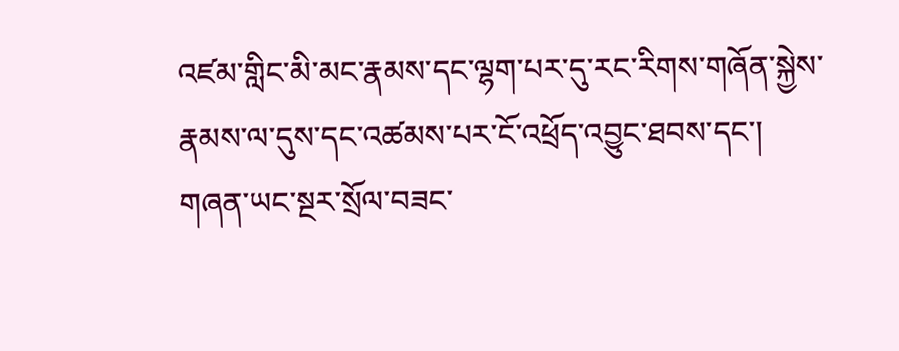འཛམ་གླིང་མི་མང་རྣམས་དང་ལྷག་པར་དུ་རང་རིགས་གཞོན་སྐྱེས་རྣམས་ལ་དུས་དང་འཚམས་པར་ངོ་འཕྲོད་འབྱུང་ཐབས་དང་། གཞན་ཡང་སྔར་སྲོལ་བཟང་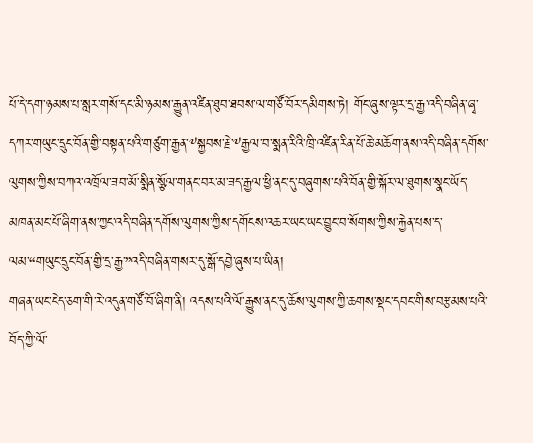པོ་དེ་དག་ཉམས་པ་སླར་གསོ་དང་མི་ཉམས་རྒྱུན་འཛིན་ཐུབ་ཐབས་ལ་གཙོ་བོར་དམིགས་ཏེ། གོང་ཞུས་ལྟར་དྲ་རྒྱ་འདི་བཞིན་ཞྭ་དཀར་གཡུང་དྲུང་བོན་གྱི་བསྟན་པའི་གཙུག་རྒྱན་༸སྐྱབས་རྗེ་༸རྒྱལ་བ་སྨན་རིའི་ཁྲི་འཛིན་རིན་པོ་ཆེ་མཆོག་ནས་འདི་བཞིན་དགོས་ལུགས་ཀྱིས་བཀའ་འཁྲོལ་ཟབ་མོ་སྨིན་སྩོལ་གནང་བར་མ་ཟད་རྒྱལ་ཕྱི་ནང་དུ་བཞུགས་པའི་བོན་གྱི་སྐོར་ལ་ཐུགས་སྣང་ཡོད་མཁན་མང་པོ་ཞིག་ནས་ཀྱང་འདི་བཞིན་དགོས་ལུགས་ཀྱིས་དགོངས་འཆར་ཡང་ཡང་བྱུང་བ་སོགས་ཀྱིས་རྐྱེན་པས་ད་ལམ་“གཡུང་དྲུང་བོན་གྱི་དྲ་རྒྱ་”འདི་བཞིན་གསར་དུ་སྒོ་དབྱེ་ཞུས་པ་ཡིན།
གཞན་ཡང་ངེད་ཅག་གི་རེ་འདུན་གཙོ་བོ་ཞིག་ནི། འདས་པའི་ལོ་རྒྱུས་ནང་དུ་ཆོས་ལུགས་ཀྱི་ཆགས་སྡང་དབང་གིས་བརྩམས་པའི་བོད་ཀྱི་ལོ་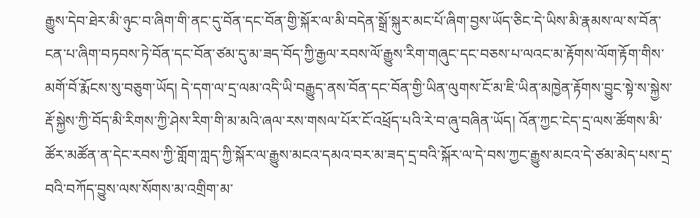རྒྱུས་དེབ་ཐེར་མི་ཉུང་བ་ཞིག་གི་ནང་དུ་བོན་དང་བོན་གྱི་སྐོར་ལ་མི་བདེན་སྒྲོ་སྐུར་མང་པོ་ཞིག་བྱས་ཡོད་ཅིང་དེ་ཡིས་མི་རྣམས་ལ་ས་བོན་ངན་པ་ཞིག་བཏབས་ཏེ་བོན་དང་བོན་ཙམ་དུ་མ་ཟད་བོད་ཀྱི་རྒྱལ་རབས་ལོ་རྒྱུས་རིག་གཞུང་དང་བཅས་པ་ལའང་མ་རྟོགས་ལོག་རྟོག་གིས་མགོ་བོ་རྨོངས་སུ་བཅུག་ཡོད། དེ་དག་ལ་དྲ་ལམ་འདི་ཡི་བརྒྱུད་ནས་བོན་དང་བོན་གྱི་ཡིན་ལུགས་ངོ་མ་ཇི་ཡིན་མཁྱེན་རྟོགས་བྱུང་སྟེ་ས་སྐྱེས་རྡོ་སྐྱེས་ཀྱི་བོད་མི་རིགས་ཀྱི་ཤེས་རིག་གི་མ་མའི་ཞལ་རས་གསལ་པོར་ངོ་འཕྲོད་པའི་རེ་བ་ཞུ་བཞིན་ཡོད། འོན་ཀྱང་ངེད་དྲ་ལས་ཚོགས་མི་ཚོར་མཚོན་ན་དེང་རབས་ཀྱི་གློག་ཀླད་ཀྱི་སྐོར་ལ་རྒྱུས་མངའ་དམའ་བར་མ་ཟད་དྲ་བའི་སྐོར་ལ་དེ་བས་ཀྱང་རྒྱུས་མངའ་དེ་ཙམ་མེད་པས་དྲ་བའི་བཀོད་བྱུས་ལས་སོགས་མ་འགྲིག་མ་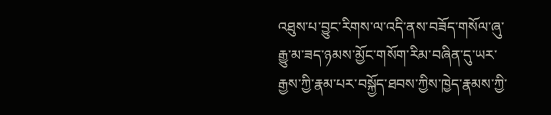འཐུས་པ་བྱུང་རིགས་ལ་འདི་ནས་བཟོད་གསོལ་ཞུ་རྒྱུ་མ་ཟད་ཉམས་མྱོང་གསོག་རིམ་བཞིན་དུ་ཡར་རྒྱས་ཀྱི་རྣམ་པར་བསྐྱོད་ཐབས་ཀྱིས་ཁྱེད་རྣམས་ཀྱི་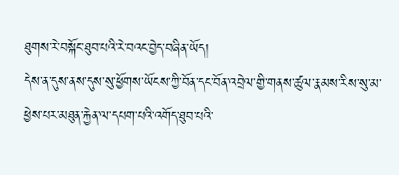ཐུགས་རེ་བསྐོང་ཐུབ་པའི་རེ་བའང་བྱེད་བཞིན་ཡོད།
དེས་ན་དུས་ནས་དུས་སུ་ཕྱོགས་ཡོངས་ཀྱི་བོན་དང་བོན་འབྲེལ་གྱི་གནས་ཚུལ་རྣམས་རིས་སུ་མ་ཕྱེས་པར་མཐུན་རྐྱེན་ལ་དཔག་པའི་འགོད་ཐུབ་པའི་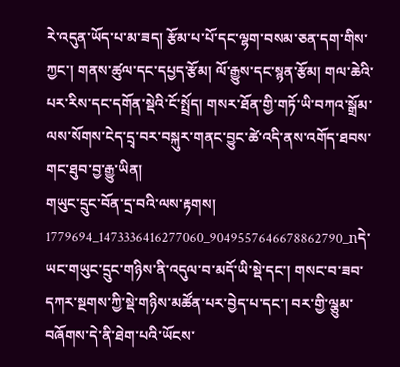རེ་འདུན་ཡོད་པ་མ་ཟད། རྩོམ་པ་པོ་དང་ལྷག་བསམ་ཅན་དག་གིས་ཀྱང་། གནས་ཚུལ་དང་དཔྱད་རྩོམ། ལོ་རྒྱུས་དང་སྙན་རྩོམ། གལ་ཆེའི་པར་རིས་དང་དགོན་སྡེའི་ངོ་སྤྲོད། གསར་ཐོན་གྱི་གཏོ་ཡི་བཀའ་སྒྲོམ་ལས་སོགས་ངེད་དྲྭ་བར་བསྐུར་གནང་བྱུང་ཚེ་འདི་ནས་འགོད་ཐབས་གང་ཐུབ་བྱ་རྒྱུ་ཡིན།
གཡུང་དྲུང་བོན་དྲ་བའི་ལས་རྟགས།
1779694_1473336416277060_9049557646678862790_nདེ་ཡང་གཡུང་དྲུང་གཉིས་ནི་འདུལ་བ་མདོ་ཡི་སྡེ་དང་། གསང་བ་ཟབ་དཀར་སྔགས་ཀྱི་སྡེ་གཉིས་མཚོན་པར་བྱེད་པ་དང་། བར་གྱི་ལྕུམ་བཞོགས་དེ་ནི་ཐེག་པའི་ཡོངས་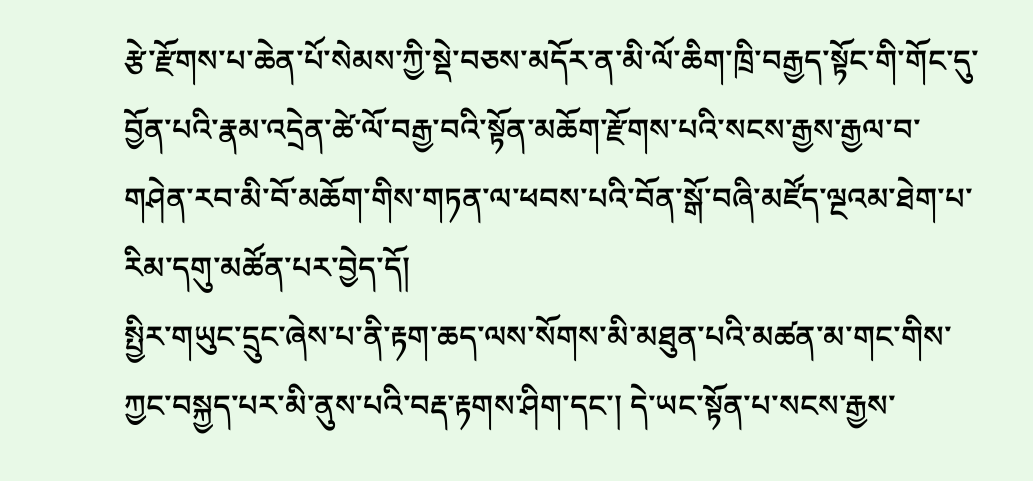རྩེ་རྫོགས་པ་ཆེན་པོ་སེམས་ཀྱི་སྡེ་བཅས་མདོར་ན་མི་ལོ་ཆིག་ཁྲི་བརྒྱད་སྟོང་གི་གོང་དུ་བྱོན་པའི་རྣམ་འདྲེན་ཚེ་ལོ་བརྒྱ་བའི་སྟོན་མཆོག་རྫོགས་པའི་སངས་རྒྱས་རྒྱལ་བ་གཤེན་རབ་མི་བོ་མཆོག་གིས་གཏན་ལ་ཕབས་པའི་བོན་སྒོ་བཞི་མཛོད་ལྔའམ་ཐེག་པ་རིམ་དགུ་མཚོན་པར་བྱེད་དོ།
སྤྱིར་གཡུང་དྲུང་ཞེས་པ་ནི་རྟག་ཆད་ལས་སོགས་མི་མཐུན་པའི་མཚན་མ་གང་གིས་ཀྱང་བསྐྱད་པར་མི་ནུས་པའི་བརྡ་རྟགས་ཤིག་དང་། དེ་ཡང་སྟོན་པ་སངས་རྒྱས་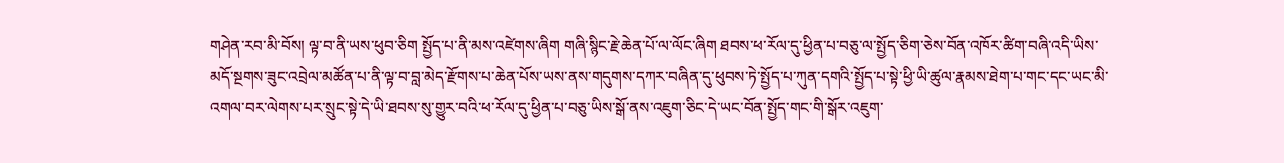གཤེན་རབ་མི་བོས། ལྟ་བ་ནི་ཡས་ཕུབ་ཅིག སྤྱོད་པ་ནི་མས་འཛེགས་ཞིག གཞི་སྙིང་རྗེ་ཆེན་པོ་ལ་ལོང་ཞིག ཐབས་ཕ་རོལ་དུ་ཕྱིན་པ་བཅུ་ལ་སྤྱོད་ཅིག་ཅེས་བོན་འཁོར་ཚིག་བཞི་འདི་ཡིས་མདོ་སྔགས་ཟུང་འབྲེལ་མཚོན་པ་ནི་ལྟ་བ་བླ་མེད་རྫོགས་པ་ཆེན་པོས་ཡས་ནས་གདུགས་དཀར་བཞིན་དུ་ཕུབས་ཏེ་སྤྱོད་པ་ཀུན་དགའི་སྤྱོད་པ་སྟེ་ཕྱི་ཡི་ཚུལ་རྣམས་ཐེག་པ་གང་དང་ཡང་མི་འགལ་བར་ལེགས་པར་སྲུང་སྟེ་དེ་ཡི་ཐབས་སུ་གྱུར་བའི་ཕ་རོལ་དུ་ཕྱིན་པ་བཅུ་ཡིས་སྒོ་ནས་འཇུག་ཅིང་དེ་ཡང་བོན་སྤྱོད་གང་གི་སྒོར་འཇུག་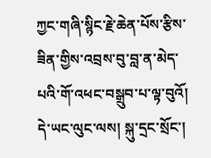ཀྱང་གཞི་སྙིང་རྗེ་ཆེན་པོས་རྩིས་ཟིན་གྱིས་འབྲས་བུ་བླ་ན་མེད་པའི་གོ་འཕང་བསྒྲུབ་པ་ལྟ་བུའོ། དེ་ཡང་ལུང་ལས། སྐུ་དྲང་སྲོང་།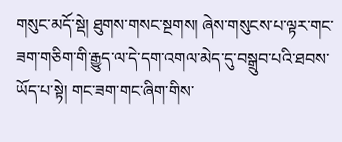གསུང་མདོ་སྡེ། ཐུགས་གསང་སྔགས། ཞེས་གསུངས་པ་ལྟར་གང་ཟག་གཅིག་གི་རྒྱུད་ལ་དེ་དག་འགལ་མེད་དུ་བསྒྲུབ་པའི་ཐབས་ཡོད་པ་སྟེ། གང་ཟག་གང་ཞིག་གིས་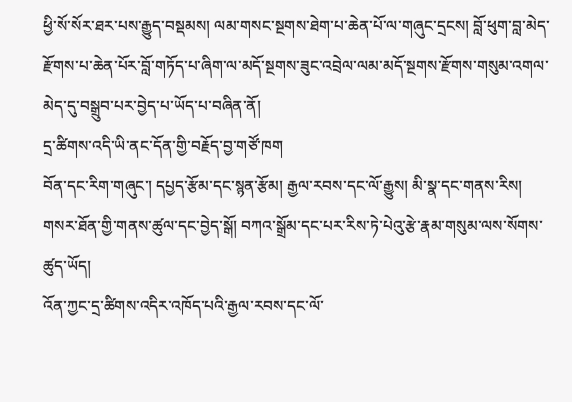ཕྱི་སོ་སོར་ཐར་པས་རྒྱུད་བསྡམས། ལམ་གསང་སྔགས་ཐེག་པ་ཆེན་པོ་ལ་གཞུང་དྲངས། བློ་ཕུག་བླ་མེད་རྫོགས་པ་ཆེན་པོར་བློ་གཏོད་པ་ཞིག་ལ་མདོ་སྔགས་ཟུང་འབྲེལ་ལམ་མདོ་སྔགས་རྫོགས་གསུམ་འགལ་མེད་དུ་བསྒྲུབ་པར་བྱེད་པ་ཡོད་པ་བཞིན་ནོ།
དྲ་ཚིགས་འདི་ཡི་ནང་དོན་གྱི་བརྗོད་བྱ་གཙོ་ཁག
བོན་དང་རིག་གཞུང་། དཔྱད་རྩོམ་དང་སྙན་རྩོམ། རྒྱལ་རབས་དང་ལོ་རྒྱུས། མི་སྣ་དང་གནས་རིས། གསར་ཐོན་གྱི་གནས་ཚུལ་དང་བྱེད་སྒོ། བཀའ་སྒྲོམ་དང་པར་རིས་ཏེ་པེའུ་རྩེ་རྣམ་གསུམ་ལས་སོགས་ཚུད་ཡོད།
འོན་ཀྱང་དྲ་ཚིགས་འདིར་འཁོད་པའི་རྒྱལ་རབས་དང་ལོ་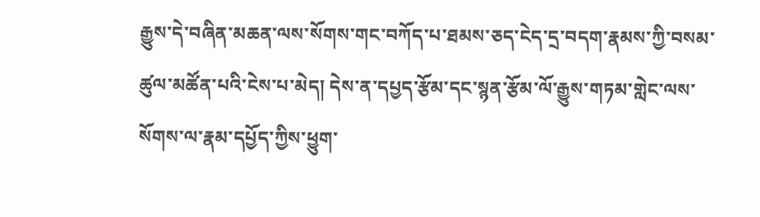རྒྱུས་དེ་བཞིན་མཆན་ལས་སོགས་གང་བཀོད་པ་ཐམས་ཅད་ངེད་དྲ་བདག་རྣམས་ཀྱི་བསམ་ཚུལ་མཚོན་པའི་ངེས་པ་མེད། དེས་ན་དཔྱད་རྩོམ་དང་སྙན་རྩོམ་ལོ་རྒྱུས་གཏམ་གླེང་ལས་སོགས་ལ་རྣམ་དཔྱོད་ཀྱིས་ཕྱུག་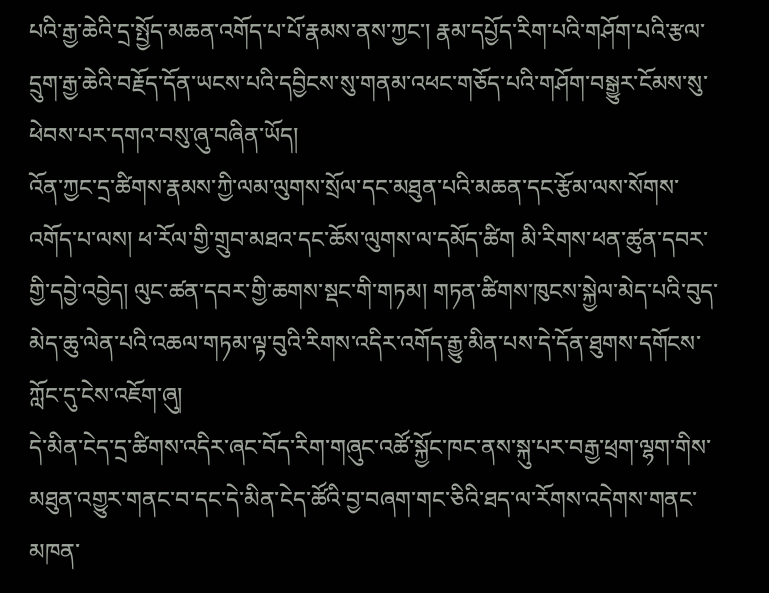པའི་རྒྱ་ཆེའི་དྲ་སྤྱོད་མཆན་འགོད་པ་པོ་རྣམས་ནས་ཀྱང་། རྣམ་དཔྱོད་རིག་པའི་གཤོག་པའི་རྩལ་དྲུག་རྒྱ་ཆེའི་བརྗོད་དོན་ཡངས་པའི་དབྱིངས་སུ་གནམ་འཕང་གཅོད་པའི་གཤོག་བསྒྱུར་ངོམས་སུ་ཕེབས་པར་དགའ་བསུ་ཞུ་བཞིན་ཡོད།
འོན་ཀྱང་དྲ་ཚིགས་རྣམས་ཀྱི་ལམ་ལུགས་སྲོལ་དང་མཐུན་པའི་མཆན་དང་རྩོམ་ལས་སོགས་འགོད་པ་ལས། ཕ་རོལ་གྱི་གྲུབ་མཐའ་དང་ཆོས་ལུགས་ལ་དམོད་ཚིག མི་རིགས་ཕན་ཚུན་དབར་གྱི་དབྱེ་འབྱེད། ལུང་ཚན་དབར་གྱི་ཆགས་སྡང་གི་གཏམ། གཏན་ཚིགས་ཁུངས་སྐྱེལ་མེད་པའི་བུད་མེད་ཆུ་ལེན་པའི་འཆལ་གཏམ་ལྟ་བུའི་རིགས་འདིར་འགོད་རྒྱུ་མིན་པས་དེ་དོན་ཐུགས་དགོངས་ཀློང་དུ་ངེས་འཇོག་ཞུ།
དེ་མིན་ངེད་དྲ་ཚིགས་འདིར་ཞང་བོད་རིག་གཞུང་འཚོ་སྐྱོང་ཁང་ནས་སྐུ་པར་བརྒྱ་ཕྲག་ལྷག་གིས་མཐུན་འགྱུར་གནང་བ་དང་དེ་མིན་ངེད་ཚོའི་བྱ་བཞག་གང་ཅིའི་ཐད་ལ་རོགས་འདེགས་གནང་མཁན་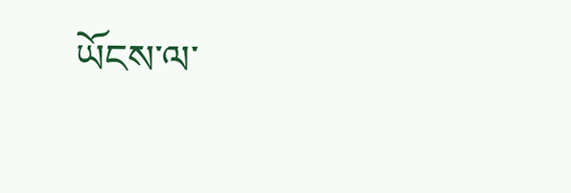ཡོངས་ལ་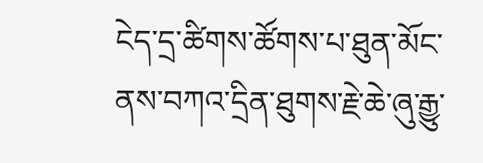ངེད་དྲ་ཚིགས་ཚོགས་པ་ཐུན་མོང་ནས་བཀའ་དྲིན་ཐུགས་རྗེ་ཆེ་ཞུ་རྒྱུ་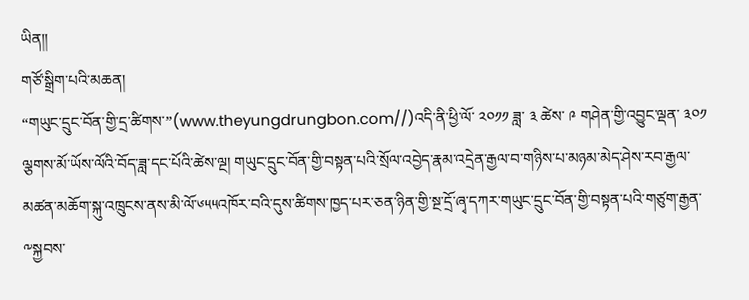ཡིན།།
གཙོ་སྒྲིག་པའི་མཆན།
“གཡུང་དྲུང་བོན་གྱི་དྲ་ཚིགས་”(www.theyungdrungbon.com//)འདི་ནི་ཕྱི་ལོ་ ༢༠༡༡ ཟླ་ ༣ ཚེས་ ༩ གཤེན་གྱི་འབྱུང་ལྡན་ ༣༠༡ ལྕགས་མོ་ཡོས་ལོའི་བོད་ཟླ་དང་པོའི་ཚེས་ལྔ། གཡུང་དྲུང་བོན་གྱི་བསྟན་པའི་སྲོལ་འབྱེད་རྣམ་འདྲེན་རྒྱལ་བ་གཉིས་པ་མཉམ་མེད་ཤེས་རབ་རྒྱལ་མཚན་མཆོག་སྐུ་འཁྲུངས་ནས་མི་ལོ་༦༥༥འཁོར་བའི་དུས་ཚིགས་ཁྱད་པར་ཅན་ཉིན་གྱི་སྔ་དྲོ་ཞྭ་དཀར་གཡུང་དྲུང་བོན་གྱི་བསྟན་པའི་གཙུག་རྒྱན་༸སྐྱབས་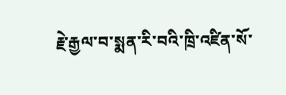རྗེ་རྒྱལ་བ་སྨན་རི་བའི་ཁྲི་འཛིན་སོ་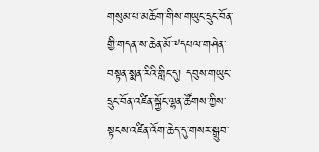གསུམ་པ་མཆོག་གིས་གཡུང་དྲུང་བོན་གྱི་གདན་ས་ཆེན་མོ་༸དཔལ་གཤེན་བསྟན་སྨན་རིའི་གླིང་དུ། དབུས་གཡུང་དྲུང་བོན་འཛིན་སྐྱོང་ལྷན་ཚོགས་ཀྱིས་སྟངས་འཛིན་འོག་ཆེད་དུ་གསར་སྒྲུབ་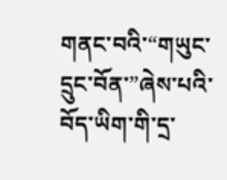གནང་བའི་“གཡུང་དྲུང་བོན་”ཞེས་པའི་བོད་ཡིག་གི་དྲ་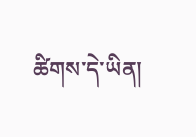ཚིགས་དེ་ཡིན།